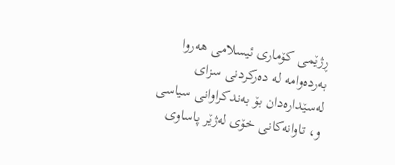ڕژێمی کۆماری ئیسلامی هەروا بەردەوامە لە دەرکردنی سزای لەسێدارەدان بۆ بەندکراوانی سیاسی و، تاوانەکانی خۆی لەژێر پاساوی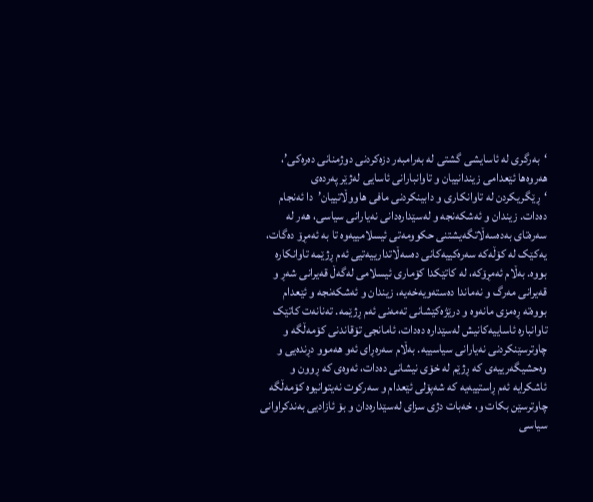‘بەرگری لە ئاسایشی گشتی لە بەرامبەر دزەکردنی دوژمنانی دەرەکی’، هەروەها ئێعدامی زیندانییان و تاوانبارانی ئاسایی لەژێر پەردەی ‘ڕێگریکردن لە تاوانکاری و دابینکردنی مافی هاووڵاتییان’دا ئەنجام دەدات. زیندان و ئەشکەنجە و لەسێدارەدانی نەیارانی سیاسی، هەر لە سەرەتای بەدەسەڵاتگەیشتنی حکوومەتی ئیسلامییەوە تا بە ئەمڕۆ دەگات، یەکێک لە کۆڵەکە سەرەکییەکانی دەسەڵاتدارییەتیی ئەم ڕژێمە تاوانکارە بووە. بەڵام ئەمڕۆکە، لە کاتێکدا کۆماری ئیسلامی لەگەڵ قەیرانی شەڕ و قەیرانی مەرگ و نەماندا دەستەویەخەیە، زیندان و ئەشکەنجە و ئێعدام بووەتە ڕەمزی مانەوە و درێژەکێشانی تەمەنی ئەم ڕژێمە. تەنانەت کاتێک تاوانبارە ئاساییەکانیش لەسێدارە دەدات، ئامانجی تۆقاندنی کۆمەڵگە و چاوترسێنکردنی نەیارانی سیاسییە. بەڵام سەرەڕای ئەو هەموو دڕندەیی و وەحشیگەرییەی کە ڕژێم لە خۆی نیشانی دەدات، ئەوەی کە ڕوون و ئاشکرایە ئەم ڕاستییەیە کە شەپۆلی ئێعدام و سەرکوت نەیتوانیوە کۆمەڵگە چاوترسێن بکات و، خەبات دژی سزای لەسێدارەدان و بۆ ئازادیی بەندکراوانی سیاسی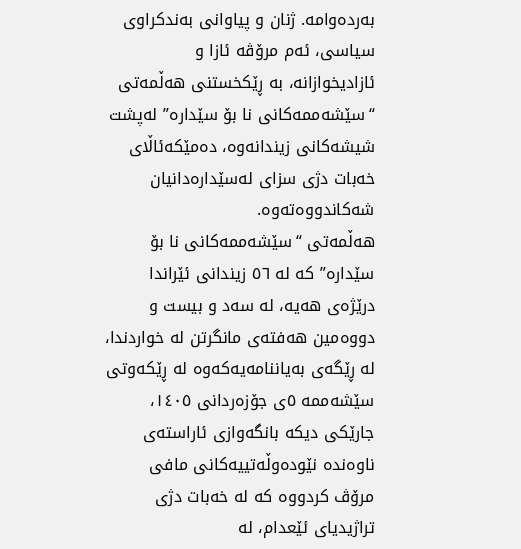بەردەوامە. ژنان و پیاوانی بەندکراوی سیاسی، ئەم مرۆڤە ئازا و ئازادیخوازانە، بە ڕێکخستنی هەڵمەتی “سێشەممەکانی نا بۆ سێدارە” لەپشت شیشەکانی زیندانەوە، دەمێکەئاڵای خەبات دژی سزای لەسێدارەدانیان شەکاندووەتەوە.
هەڵمەتی “سێشەممەکانی نا بۆ سێدارە” کە لە ٥٦ زیندانی ئێراندا درێژەی هەیە، لە سەد و بیست و دووەمین هەفتەی مانگرتن لە خواردندا، لە ڕێگەی بەیاننامەیەکەوە لە ڕێکەوتی سێشەممە ٥ی جۆزەردانی ١٤٠٥، جارێکی دیکە بانگەوازی ئاراستەی ناوەندە نێودەوڵەتییەکانی مافی مرۆڤ کردووە کە لە خەبات دژی تراژیدیای ئێعدام، لە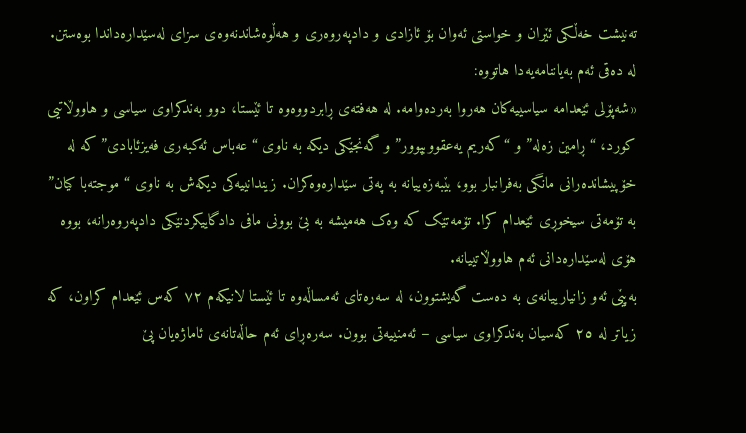تەنیشت خەڵکی ئێران و خواستی ئەوان بۆ ئازادی و دادپەروەری و هەڵوەشاندنەوەی سزای لەسێدارەداندا بوەستن. لە دەقی ئەم بەیاننامەیەدا هاتووە:
«شەپۆلی ئێعدامە سیاسییەکان هەروا بەردەوامە. لە هەفتەی ڕابردووەوە تا ئێستا، دوو بەندکراوی سیاسی و هاووڵاتیی کورد، “ڕامین زەلە” و “کەریم یەعقووبپوور” و گەنجێکی دیکە بە ناوی “عەباس ئەکبەری فەیزئابادی” کە لە خۆپیشاندەرانی مانگی بەفرانبار بوو، بێبەزەییانە بە پەتی سێدارەوەکران. زیندانییەکی دیکەش بە ناوی “موجتەبا کیان” بە تۆمەتی سیخوڕی ئێعدام کرا. تۆمەتێک کە وەک هەمیشە بە بێ بوونی مافی دادگاییکردنێکی دادپەروەرانە، بووە هۆی لەسێدارەدانی ئەم هاووڵاتییانە.
بەپێی ئەو زانیارییانەی بە دەست گەیشتوون، لە سەرەتای ئەمساڵەوە تا ئێستا لانیکەم ٧٢ کەس ئێعدام کراون، کە زیاتر لە ٢٥ کەسیان بەندکراوی سیاسی – ئەمنییەتی بوون. سەرەڕای ئەم حاڵەتانەی ئاماژەیان پێ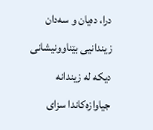درا، دەیان و سەدان زیندانیی بێناوونیشانی دیکە لە زیندانە جیاوازەکاندا سزای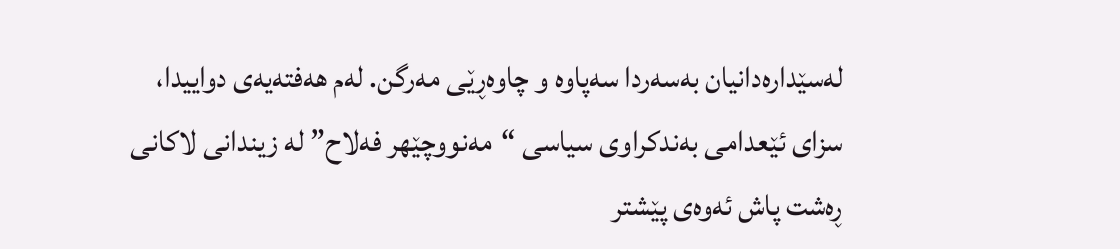لەسێدارەدانیان بەسەردا سەپاوە و چاوەڕێی مەرگن. لەم هەفتەیەی دواییدا، سزای ئێعدامی بەندکراوی سیاسی “مەنووچێهر فەلاح” لە زیندانی لاکانی ڕەشت پاش ئەوەی پێشتر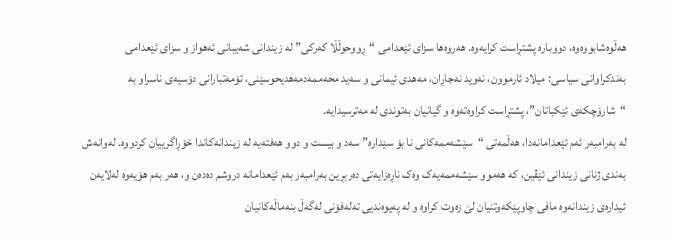هەڵوەشابووەوە، دووبارە پشتڕاست کرایەوە. هەروەها سزای ئێعدامی “ڕووحوڵڵا کەرکی” لە زیندانی شەیبانی ئەهواز و سزای ئێعدامی بەندکراوانی سیاسی: میلاد ئارموون، نەوید نەجاڕان، مەهدی ئیمانی و سەید محەممەدمەهدیحوسێنی، تۆمەتبارانی دۆسیەی ناسراو بە “شارۆچکەی ئێکباتان”، پشتڕاست کراوەتەوە و گیانیان بەتوندی لە مەترسیدایە.
لە بەرامبەر ئەم ئێعدامانەدا، هەڵمەتی “سێشەممەکانی نا بۆ سێدارە” سەد و بیست و دوو هەفتەیە لە زیندانەکاندا خۆڕاگرییان کردووە. لەوانەش بەندی ژنانی زیندانی ئێڤین، کە هەموو سێشەممەیەک وەک ناڕەزایەتی دەربڕین بەرامبەر بەم ئێعدامانە دروشم دەدەن و، هەر بەم هۆیەوە لەلایەن ئیدارەی زیندانەوە مافی چاوپێکەوتنیان لێ زەوت کراوە و لە پەیوەندیی تەلەفۆنی لەگەڵ بنەماڵەکانیان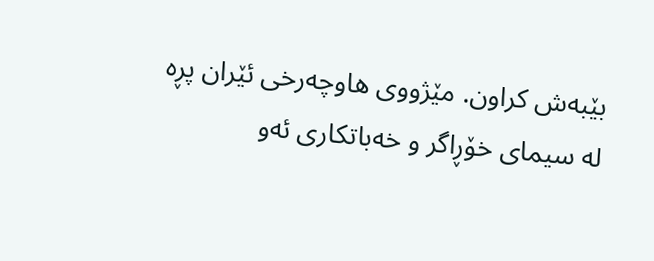بێبەش کراون. مێژووی هاوچەرخی ئێران پڕە لە سیمای خۆڕاگر و خەباتکاری ئەو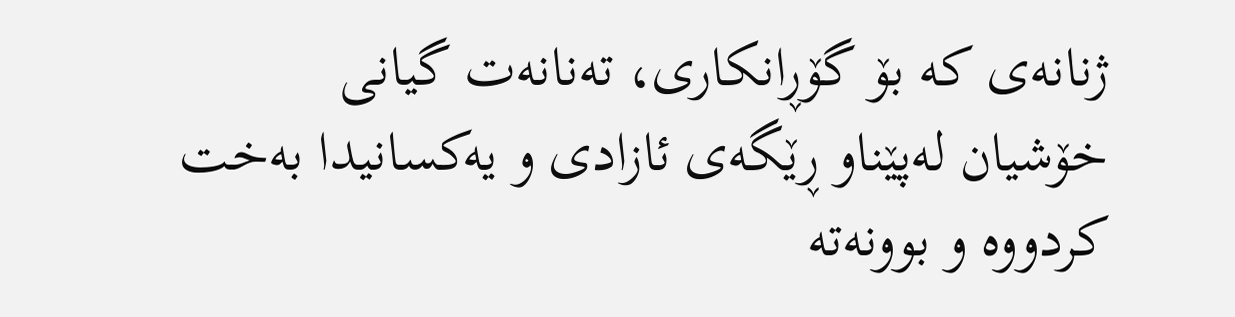ژنانەی کە بۆ گۆڕانکاری، تەنانەت گیانی خۆشیان لەپێناو ڕێگەی ئازادی و یەکسانیدا بەخت کردووە و بوونەتە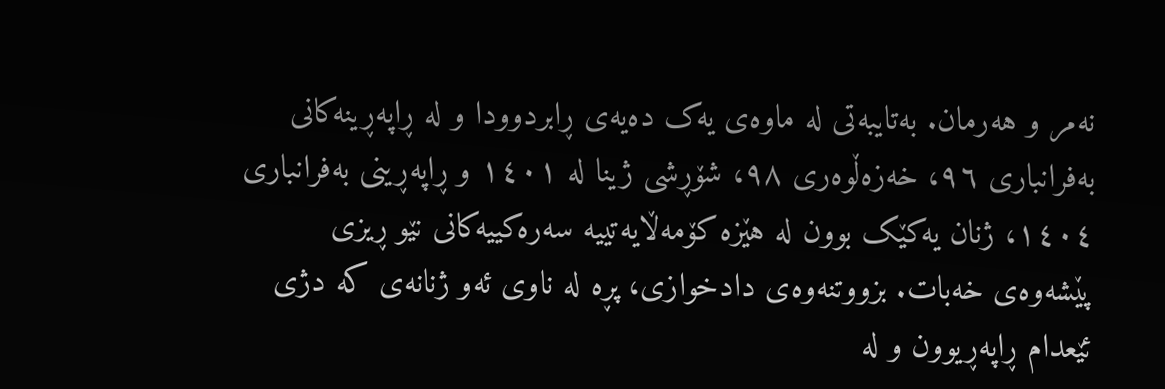نەمر و هەرمان. بەتایبەتی لە ماوەی یەک دەیەی ڕابردوودا و لە ڕاپەڕینەکانی بەفرانباری ٩٦، خەزەڵوەری ٩٨، شۆڕشی ژینا لە ١٤٠١ و ڕاپەڕینی بەفرانباری ١٤٠٤، ژنان یەکێک بوون لە هێزە کۆمەڵایەتییە سەرەکییەکانی نێو ڕیزی پێشەوەی خەبات. بزووتنەوەی دادخوازی، پڕە لە ناوی ئەو ژنانەی کە دژی ئێعدام ڕاپەڕیوون و لە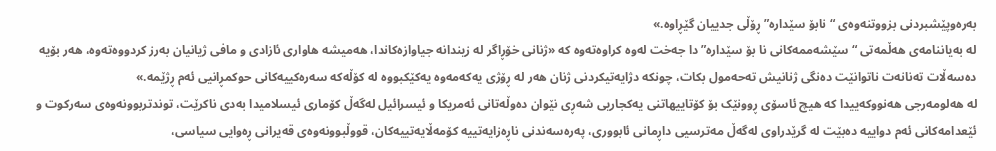بەرەوپێشبردنی بزووتنەوەی “نابۆ سێدارە” ڕۆڵی جدییان گێڕاوە.»
لە بەیاننامەی هەڵمەتی “سێشەممەکانی نا بۆ سێدارە”دا جەخت لەوە کراوەتەوە کە «ژنانی خۆڕاگر لە زیندانە جیاوازەکاندا، هەمیشە هاواری ئازادی و مافی ژیانیان بەرز کردووەتەوە، هەر بۆیە دەسەڵات تەنانەت ناتوانێت دەنگی ژنانیش تەحەمول بکات، چونکە دژایەتیکردنی ژنان هەر لە ڕۆژی یەکەمەوە یەکێکبووە لە کۆڵەکە سەرەکییەکانی حوکمڕانیی ئەم ڕژێمە.»
لە هەلومەرجی هەنووکەییدا کە هیچ ئاسۆی ڕوونێک بۆ کۆتاییهاتنی یەکجاریی شەڕی نێوان دەوڵەتانی ئەمریکا و ئیسرائیل لەگەڵ کۆماری ئیسلامیدا بەدی ناکرێت، توندتربوونەوەی سەرکوت و ئێعدامەکانی ئەم دواییە دەبێت لە گرێدراوی لەگەڵ مەترسیی داڕمانی ئابووری، پەرەسەندنی ناڕەزایەتییە کۆمەڵایەتییەکان، قووڵبوونەوەی قەیرانی ڕەوایی سیاسی،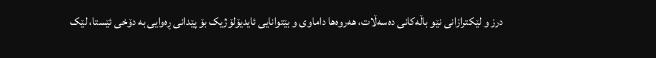درز و لێکترازانی نێو باڵەکانی دەسەڵات، هەروەها داماوی و بێتوانایی ئایدیۆلۆژیک بۆ پێدانی ڕەوایی بە دۆخی ئێستا، لێک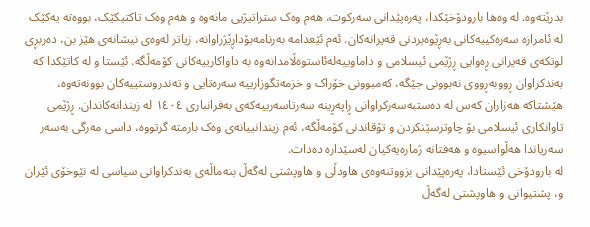بدرێتەوە. لە وەها بارودۆخێکدا، پەرەپێدانی سەرکوت، هەم وەک ستراتیژیی مانەوە و هەم وەک تاکتیکێک، بووەتە یەکێک لە ئامرازە سەرەکییەکانی بەڕێوەبردنی قەیرانەکان. ئەم ئێعدامە بەرنامەبۆداڕێژراوانە، زیاتر لەوەی نیشانەی هێز بن، دەربڕی لوتکەی قەیرانی ڕەوایی ڕژێمی ئیسلامی و داماوییەلەئاستوەڵامدانەوە بە داواکارییەکانی کۆمەڵگە. ئێستا و لە کاتێکدا کە بەندکراوان ڕووبەڕووی نەبوونی جێگە، کەمبوونی خۆراک و خزمەتگوزارییە سەرەتایی و تەندروستییەکان بوونەتەوە، هێشتاکە هەزاران کەس لە دەستبەسەرکراوانی ڕاپەڕینە سەرتاسەرییەکەی بەفرانباری ١٤٠٤ لە زیندانەکاندان. ڕژێمی تاوانکاری ئیسلامی بۆ چاوترسێنکردن و تۆقاندنی کۆمەڵگە، ئەم زیندانییانەی وەک بارمتە گرتووە، داسی مەرگی بەسەر سەریاندا هەڵواسیوە و هەفتانە ژمارەیەکیان لەسێدارە دەدات.
لە بارودۆخی ئێستادا، پەرەپێدانی بزووتنەوەی هاودڵی و هاوپشتی لەگەڵ بنەماڵەی بەندکراوانی سیاسی لە نێوخۆی ئێران و، پشتیوانی و هاوپشتی لەگەڵ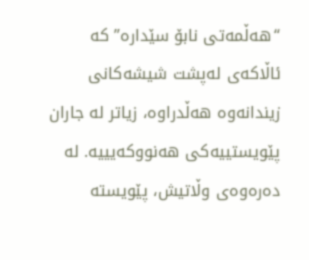“هەڵمەتی نابۆ سێدارە” کە ئاڵاکەی لەپشت شیشەکانی زیندانەوە هەڵدراوە، زیاتر لە جاران پێویستییەکی هەنووکەیییە. لە دەرەوەی وڵاتیش، پێویستە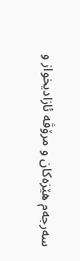سەرجەم هێزەکان و مرۆڤە ئازادیخواز و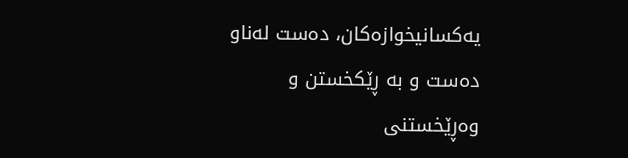یەکسانیخوازەکان، دەست لەناو دەست و بە ڕێکخستن و وەڕێخستنی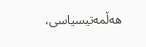هەڵمەتیسیاسی،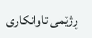ڕژێمی تاوانکاری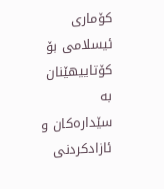کۆماری ئیسلامی بۆ کۆتاییهێنان بە سێدارەکان و ئازادکردنی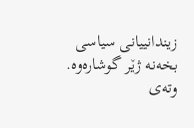زیندانییانی سیاسی بخەنە ژێر گوشارەوە.
وتەی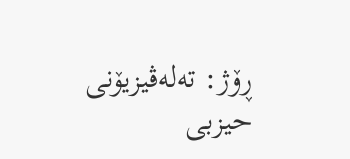ڕۆژ: تەلەڤیزیۆنی حیزبی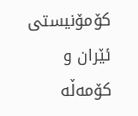کۆمۆنیستی ئێران و کۆمەڵە